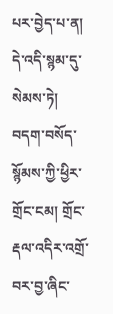པར་བྱེད་པ་ན། དེ་འདི་སྙམ་དུ་སེམས་ཏེ། བདག་བསོད་སྙོམས་ཀྱི་ཕྱིར་གྲོང་ངམ། གྲོང་རྡལ་འདིར་འགྲོ་བར་བྱ་ཞིང་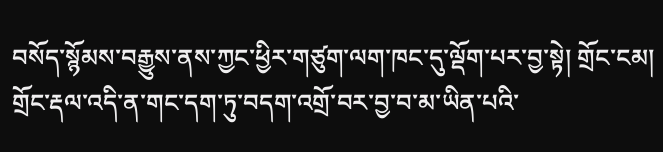བསོད་སྙོམས་བརྒྱུས་ནས་ཀྱང་ཕྱིར་གཙུག་ལག་ཁང་དུ་ལྡོག་པར་བྱ་སྟེ། གྲོང་ངམ། གྲོང་རྡལ་འདི་ན་གང་དག་ཏུ་བདག་འགྲོ་བར་བྱ་བ་མ་ཡིན་པའི་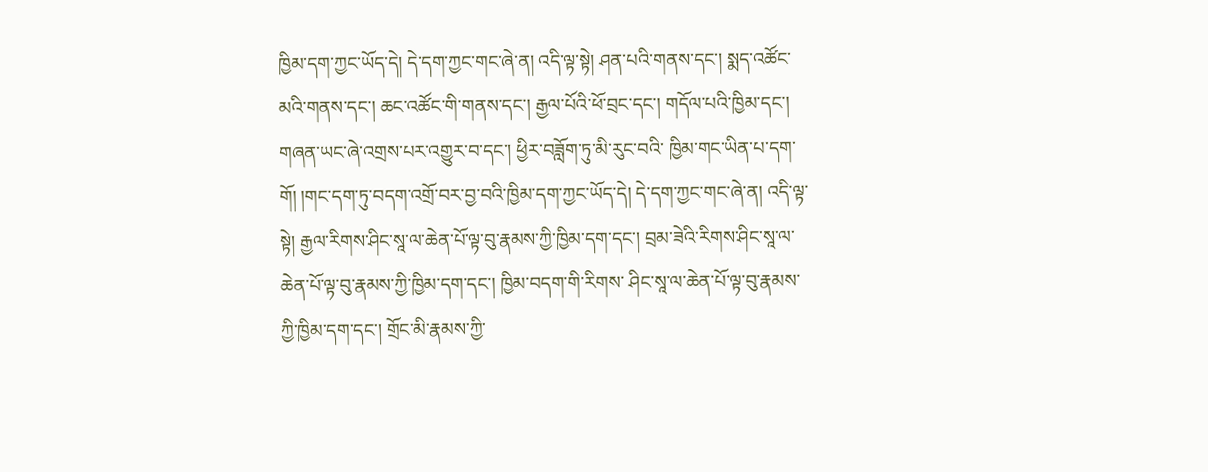ཁྱིམ་དག་ཀྱང་ཡོད་དེ། དེ་དག་ཀྱང་གང་ཞེ་ན། འདི་ལྟ་སྟེ། ཤན་པའི་གནས་དང་། སྨད་འཚོང་མའི་གནས་དང་། ཆང་འཚོང་གི་གནས་དང་། རྒྱལ་པོའི་ཕོ་བྲང་དང་། གདོལ་པའི་ཁྱིམ་དང་། གཞན་ཡང་ཞེ་འགྲས་པར་འགྱུར་བ་དང་། ཕྱིར་བཟློག་ཏུ་མི་རུང་བའི་ ཁྱིམ་གང་ཡིན་པ་དག་གོ། །གང་དག་ཏུ་བདག་འགྲོ་བར་བྱ་བའི་ཁྱིམ་དག་ཀྱང་ཡོད་དེ། དེ་དག་ཀྱང་གང་ཞེ་ན། འདི་ལྟ་སྟེ། རྒྱལ་རིགས་ཤིང་སཱ་ལ་ཆེན་པོ་ལྟ་བུ་རྣམས་ཀྱི་ཁྱིམ་དག་དང་། བྲམ་ཟེའི་རིགས་ཤིང་སཱ་ལ་ཆེན་པོ་ལྟ་བུ་རྣམས་ཀྱི་ཁྱིམ་དག་དང་། ཁྱིམ་བདག་གི་རིགས་ ཤིང་སཱ་ལ་ཆེན་པོ་ལྟ་བུ་རྣམས་ཀྱི་ཁྱིམ་དག་དང་། གྲོང་མི་རྣམས་ཀྱི་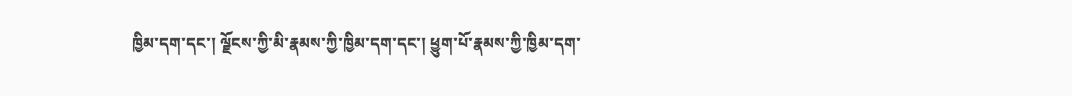ཁྱིམ་དག་དང་། ལྗོངས་ཀྱི་མི་རྣམས་ཀྱི་ཁྱིམ་དག་དང་། ཕྱུག་པོ་རྣམས་ཀྱི་ཁྱིམ་དག་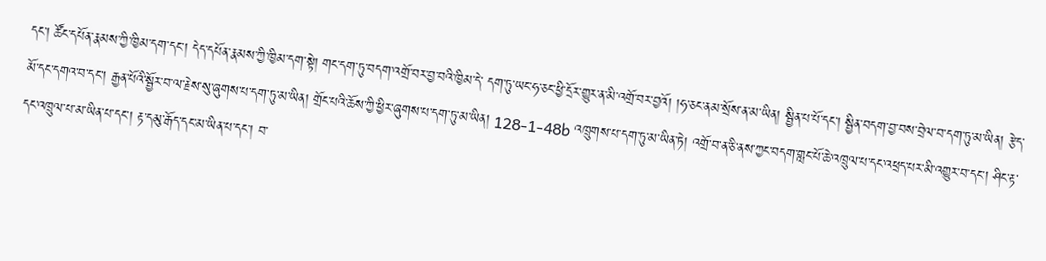དང་། ཚོང་དཔོན་རྣམས་ཀྱི་ཁྱིམ་དག་དང་། དེད་དཔོན་རྣམས་ཀྱི་ཁྱིམ་དག་སྟེ། གང་དག་ཏུ་བདག་འགྲོ་བར་བྱ་བའི་ཁྱིམ་དེ་ དག་ཏུ་ཡང་ཧ་ཅང་ཕྱི་དྲོར་གྱུར་ན་མི་འགྲོ་བར་བྱའོ། །ཧ་ཅང་ནམ་སྲོས་ན་མ་ཡིན། སྦྱིན་པ་པོ་དང་། སྦྱིན་བདག་བྱ་བས་བྲེལ་བ་དག་ཏུ་མ་ཡིན། རྩེད་མོ་དང་དགའ་བ་དང་། རྒྱན་པོའི་སྦྱོར་བ་ལ་རྗེས་སུ་ཞུགས་པ་དག་ཏུ་མ་ཡིན། གྲོང་པའི་ཆོས་ཀྱི་ཕྱིར་ཞུགས་པ་དག་ཏུ་མ་ཡིན། 128-1-48b འཁྲུགས་པ་དག་ཏུ་མ་ཡིན་ཏེ། འགྲོ་བ་ན་ཅི་ནས་ཀྱང་བདག་གླང་པོ་ཆེ་འཁྲུལ་པ་དང་འཕྲད་པར་མི་འགྱུར་བ་དང་། ཤིང་རྟ་དང་འཁྲུལ་པ་མ་ཡིན་པ་དང་། རྟ་དམུ་རྒོད་དང་མ་ཡིན་པ་དང་། བ་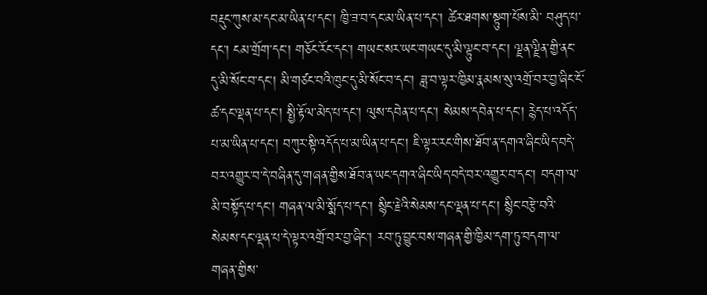བརྡུང་ཀུས་མ་དང་མ་ཡིན་པ་དང་། ཁྱི་ཟ་བ་དང་མ་ཡིན་པ་དང་། ཚེར་ཐགས་སྟུག་པོས་མི་ བཤུད་པ་དང་། ངམ་གྲོག་དང་། གཅོང་རོང་དང་། གཡང་སར་ཡང་གཡང་དུ་མི་ལྟུང་བ་དང་། ལྗན་ལྗིན་གྱི་ནང་དུ་མི་སོང་བ་དང་། མི་གཙང་བའི་ཁུང་དུ་མི་སོང་བ་དང་། ཟླ་བ་ལྟར་ཁྱིམ་རྣམས་སུ་འགྲོ་བར་བྱ་ཞིང་ངོ་ཚ་དང་ལྡན་པ་དང་། སྤྱི་རྟོལ་མེད་པ་དང་། ལུས་དབེན་པ་དང་། སེམས་དབེན་པ་དང་། རྙེད་པ་འདོད་པ་མ་ཡིན་པ་དང་། བཀུར་སྟི་འདོད་པ་མ་ཡིན་པ་དང་། ཇི་ལྟར་རང་གིས་ཐོབ་ན་དགའ་ཞིང་ཡིད་བདེ་བར་འགྱུར་བ་དེ་བཞིན་དུ་གཞན་གྱིས་ཐོབ་ན་ཡང་དགའ་ཞིང་ཡིད་བདེ་བར་འགྱུར་བ་དང་། བདག་ལ་མི་བསྟོད་པ་དང་། གཞན་ལ་མི་སྨོད་པ་དང་། སྙིང་རྗེའི་སེམས་དང་ལྡན་པ་དང་། སྙིང་བརྩེ་བའི་སེམས་དང་ལྡན་པ་དེ་ལྟར་འགྲོ་བར་བྱ་ཞིང་། རབ་ཏུ་བྱུང་བས་གཞན་གྱི་ཁྱིམ་དག་ཏུ་བདག་ལ་གཞན་གྱིས་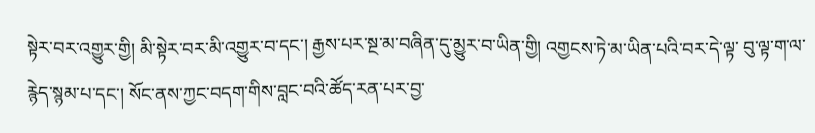སྟེར་བར་འགྱུར་གྱི། མི་སྟེར་བར་མི་འགྱུར་བ་དང་། རྒྱས་པར་སྔ་མ་བཞིན་དུ་མྱུར་བ་ཡིན་གྱི། འགྱངས་ཏེ་མ་ཡིན་པའི་བར་དེ་ལྟ་ བུ་ལྟ་ག་ལ་རྙེད་སྙམ་པ་དང་། སོང་ནས་ཀྱང་བདག་གིས་བླང་བའི་ཚོད་རན་པར་བྱ་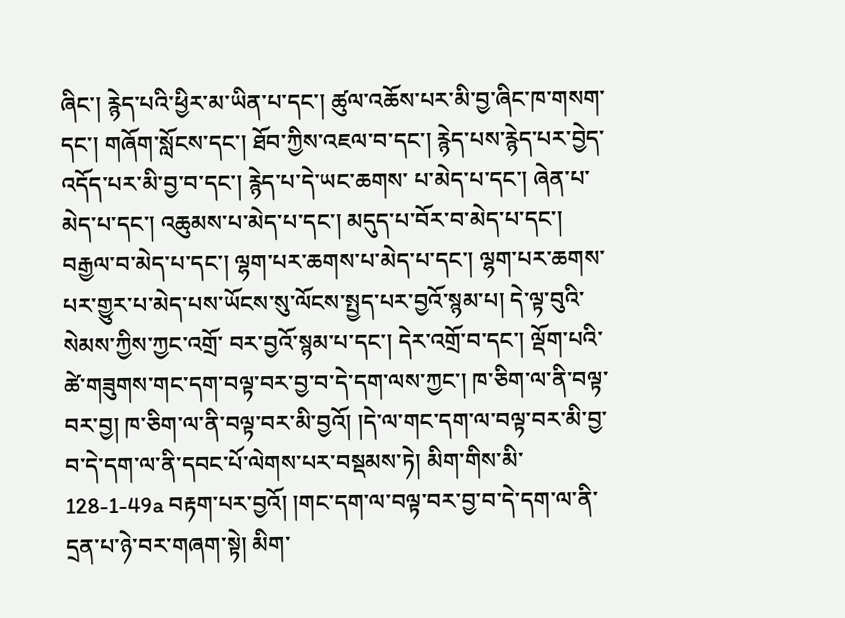ཞིང་། རྙེད་པའི་ཕྱིར་མ་ཡིན་པ་དང་། ཚུལ་འཆོས་པར་མི་བྱ་ཞིང་ཁ་གསག་དང་། གཞོག་སློངས་དང་། ཐོབ་ཀྱིས་འཇལ་བ་དང་། རྙེད་པས་རྙེད་པར་བྱེད་འདོད་པར་མི་བྱ་བ་དང་། རྙེད་པ་དེ་ཡང་ཆགས་ པ་མེད་པ་དང་། ཞེན་པ་མེད་པ་དང་། འཆུམས་པ་མེད་པ་དང་། མདུད་པ་བོར་བ་མེད་པ་དང་། བརྒྱལ་བ་མེད་པ་དང་། ལྷག་པར་ཆགས་པ་མེད་པ་དང་། ལྷག་པར་ཆགས་པར་གྱུར་པ་མེད་པས་ཡོངས་སུ་ལོངས་སྤྱད་པར་བྱའོ་སྙམ་པ། དེ་ལྟ་བུའི་སེམས་ཀྱིས་ཀྱང་འགྲོ་ བར་བྱའོ་སྙམ་པ་དང་། དེར་འགྲོ་བ་དང་། ལྡོག་པའི་ཚེ་གཟུགས་གང་དག་བལྟ་བར་བྱ་བ་དེ་དག་ལས་ཀྱང་། ཁ་ཅིག་ལ་ནི་བལྟ་བར་བྱ། ཁ་ཅིག་ལ་ནི་བལྟ་བར་མི་བྱའོ། །དེ་ལ་གང་དག་ལ་བལྟ་བར་མི་བྱ་བ་དེ་དག་ལ་ནི་དབང་པོ་ལེགས་པར་བསྡམས་ཏེ། མིག་གིས་མི་ 128-1-49a བརྟག་པར་བྱའོ། །གང་དག་ལ་བལྟ་བར་བྱ་བ་དེ་དག་ལ་ནི་དྲན་པ་ཉེ་བར་གཞག་སྟེ། མིག་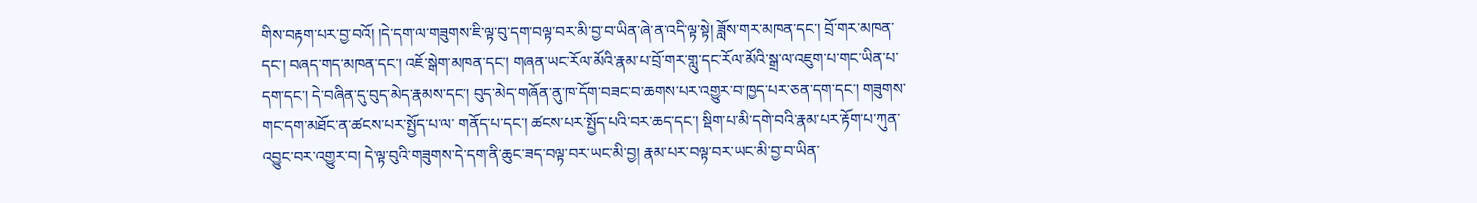གིས་བརྟག་པར་བྱ་བའོ། །དེ་དག་ལ་གཟུགས་ཇི་ལྟ་བུ་དག་བལྟ་བར་མི་བྱ་བ་ཡིན་ཞེ་ན་འདི་ལྟ་སྟེ། ཟློས་གར་མཁན་དང་། བྲོ་གར་མཁན་དང་། བཞད་གད་མཁན་དང་། འཇོ་སྒེག་མཁན་དང་། གཞན་ཡང་རོལ་མོའི་རྣམ་པ་བྲོ་གར་གླུ་དང་རོལ་མོའི་སྒྲ་ལ་འཇུག་པ་གང་ཡིན་པ་དག་དང་། དེ་བཞིན་དུ་བུད་མེད་རྣམས་དང་། བུད་མེད་གཞོན་ནུ་ཁ་དོག་བཟང་བ་ཆགས་པར་འགྱུར་བ་ཁྱད་པར་ཅན་དག་དང་། གཟུགས་གང་དག་མཐོང་ན་ཚངས་པར་སྤྱོད་པ་ལ་ གནོད་པ་དང་། ཚངས་པར་སྤྱོད་པའི་བར་ཆད་དང་། སྡིག་པ་མི་དགེ་བའི་རྣམ་པར་རྟོག་པ་ཀུན་འབྱུང་བར་འགྱུར་བ། དེ་ལྟ་བུའི་གཟུགས་དེ་དག་ནི་ཆུང་ཟད་བལྟ་བར་ཡང་མི་བྱ། རྣམ་པར་བལྟ་བར་ཡང་མི་བྱ་བ་ཡིན་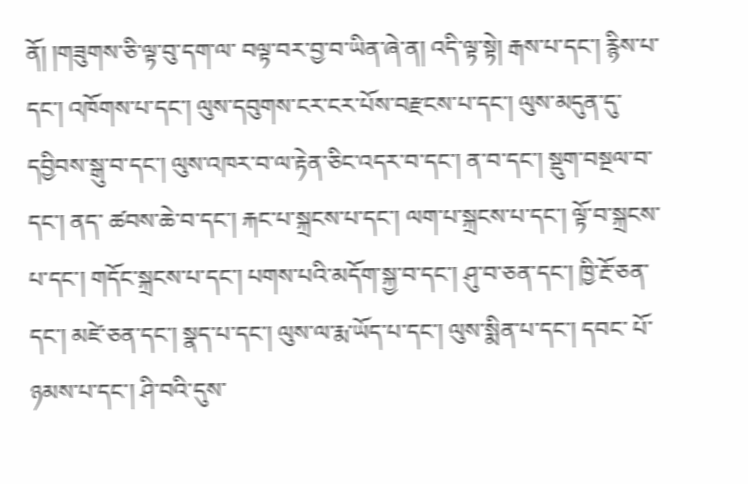ནོ། །གཟུགས་ཅི་ལྟ་བུ་དག་ལ་ བལྟ་བར་བྱ་བ་ཡིན་ཞེ་ན། འདི་ལྟ་སྟེ། རྒས་པ་དང་། རྙིས་པ་དང་། འཁོགས་པ་དང་། ལུས་དབུགས་ངར་ངར་པོས་བརྫངས་པ་དང་། ལུས་མདུན་དུ་དབྱིབས་སྒུ་བ་དང་། ལུས་འཁར་བ་ལ་རྟེན་ཅིང་འདར་བ་དང་། ན་བ་དང་། སྡུག་བསྔལ་བ་དང་། ནད་ ཚབས་ཆེ་བ་དང་། རྐང་པ་སྐྲངས་པ་དང་། ལག་པ་སྐྲངས་པ་དང་། ལྟོ་བ་སྐྲངས་པ་དང་། གདོང་སྐྲངས་པ་དང་། པགས་པའི་མདོག་སྐྱ་བ་དང་། ཤུ་བ་ཅན་དང་། ཁྱི་རྔོ་ཅན་དང་། མཛེ་ཅན་དང་། སྣད་པ་དང་། ལུས་ལ་རྨ་ཡོད་པ་དང་། ལུས་སྨིན་པ་དང་། དབང་ པོ་ཉམས་པ་དང་། ཤི་བའི་དུས་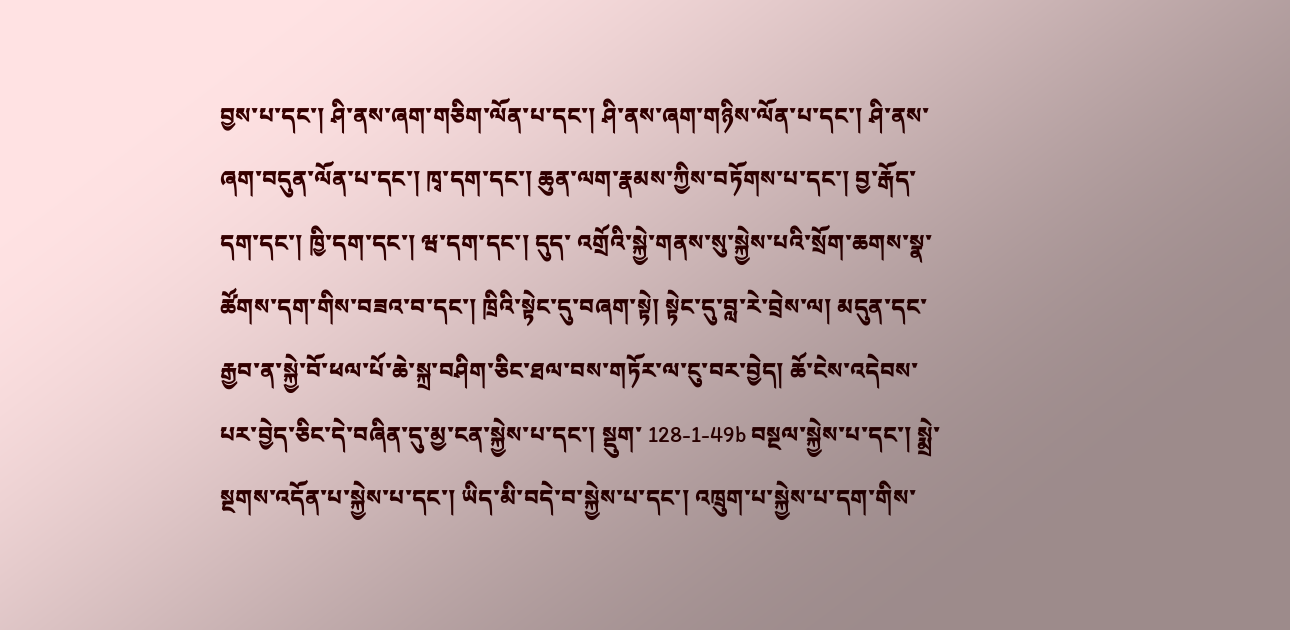བྱས་པ་དང་། ཤི་ནས་ཞག་གཅིག་ལོན་པ་དང་། ཤི་ནས་ཞག་གཉིས་ལོན་པ་དང་། ཤི་ནས་ཞག་བདུན་ལོན་པ་དང་། ཁྭ་དག་དང་། ཆུན་ལག་རྣམས་ཀྱིས་བཏོགས་པ་དང་། བྱ་རྒོད་དག་དང་། ཁྱི་དག་དང་། ཝ་དག་དང་། དུད་ འགྲོའི་སྐྱེ་གནས་སུ་སྐྱེས་པའི་སྲོག་ཆགས་སྣ་ཚོགས་དག་གིས་བཟའ་བ་དང་། ཁྲིའི་སྟེང་དུ་བཞག་སྟེ། སྟེང་དུ་བླ་རེ་བྲེས་ལ། མདུན་དང་རྒྱབ་ན་སྐྱེ་བོ་ཕལ་པོ་ཆེ་སྐྲ་བཤིག་ཅིང་ཐལ་བས་གཏོར་ལ་ངུ་བར་བྱེད། ཆོ་ངེས་འདེབས་པར་བྱེད་ཅིང་དེ་བཞིན་དུ་མྱ་ངན་སྐྱེས་པ་དང་། སྡུག་ 128-1-49b བསྔལ་སྐྱེས་པ་དང་། སྨྲེ་སྔགས་འདོན་པ་སྐྱེས་པ་དང་། ཡིད་མི་བདེ་བ་སྐྱེས་པ་དང་། འཁྲུག་པ་སྐྱེས་པ་དག་གིས་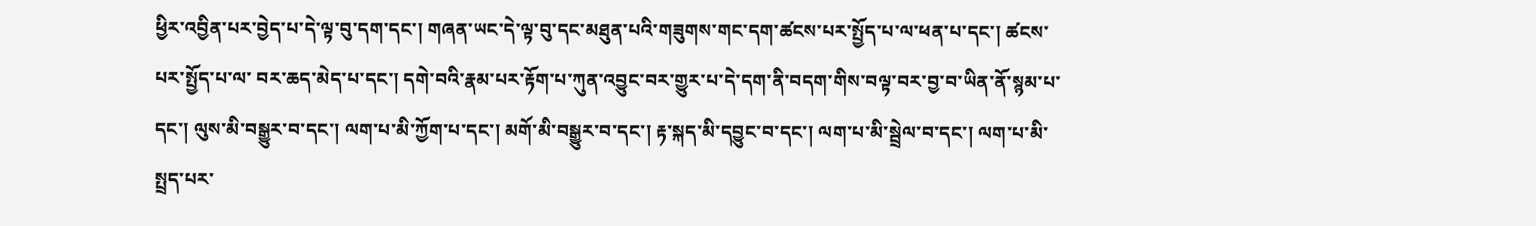ཕྱིར་འབྱིན་པར་བྱེད་པ་དེ་ལྟ་བུ་དག་དང་། གཞན་ཡང་དེ་ལྟ་བུ་དང་མཐུན་པའི་གཟུགས་གང་དག་ཚངས་པར་སྤྱོད་པ་ལ་ཕན་པ་དང་། ཚངས་པར་སྤྱོད་པ་ལ་ བར་ཆད་མེད་པ་དང་། དགེ་བའི་རྣམ་པར་རྟོག་པ་ཀུན་འབྱུང་བར་གྱུར་པ་དེ་དག་ནི་བདག་གིས་བལྟ་བར་བྱ་བ་ཡིན་ནོ་སྙམ་པ་དང་། ལུས་མི་བསྒྱུར་བ་དང་། ལག་པ་མི་ཀྱོག་པ་དང་། མགོ་མི་བསྒྱུར་བ་དང་། རྟ་སྐད་མི་དབྱུང་བ་དང་། ལག་པ་མི་སྦྲེལ་བ་དང་། ལག་པ་མི་ སྤྲད་པར་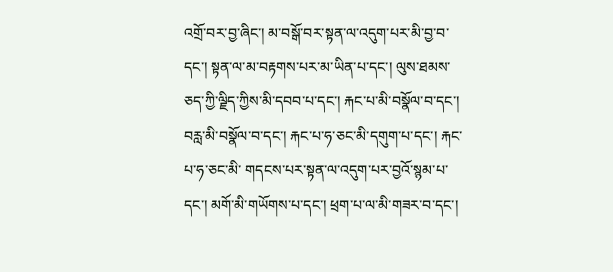འགྲོ་བར་བྱ་ཞིང་། མ་བསྒོ་བར་སྟན་ལ་འདུག་པར་མི་བྱ་བ་དང་། སྟན་ལ་མ་བརྟགས་པར་མ་ཡིན་པ་དང་། ལུས་ཐམས་ཅད་ཀྱི་ལྗིད་ཀྱིས་མི་དབབ་པ་དང་། རྐང་པ་མི་བསྣོལ་བ་དང་། བརླ་མི་བསྣོལ་བ་དང་། རྐང་པ་ཧ་ཅང་མི་དགུག་པ་དང་། རྐང་པ་ཧ་ཅང་མི་ གདངས་པར་སྟན་ལ་འདུག་པར་བྱའོ་སྙམ་པ་དང་། མགོ་མི་གཡོགས་པ་དང་། ཕྲག་པ་ལ་མི་གཟར་བ་དང་།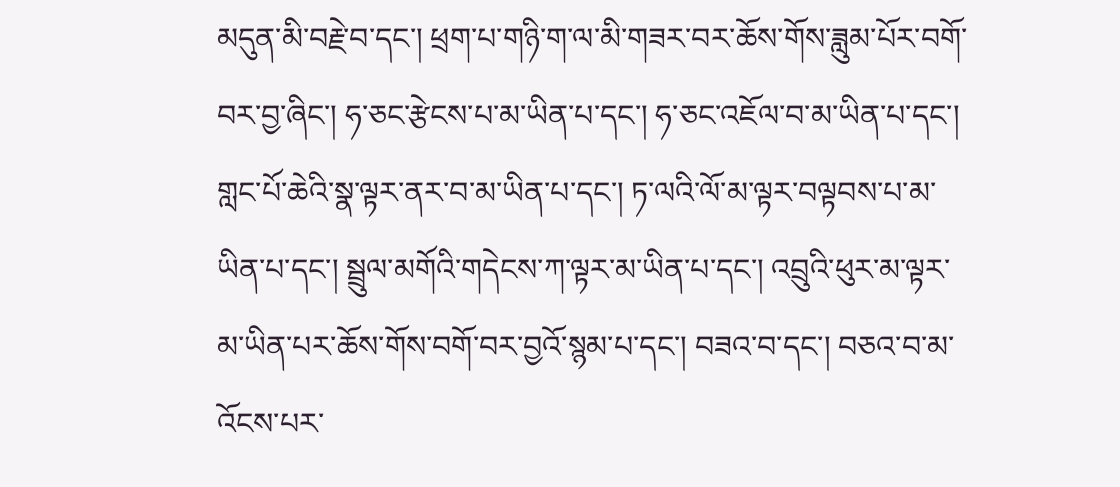མདུན་མི་བརྗེ་བ་དང་། ཕྲག་པ་གཉི་ག་ལ་མི་གཟར་བར་ཆོས་གོས་ཟླུམ་པོར་བགོ་བར་བྱ་ཞིང་། ཧ་ཅང་རྩེངས་པ་མ་ཡིན་པ་དང་། ཧ་ཅང་འཇོལ་བ་མ་ཡིན་པ་དང་། གླང་པོ་ཆེའི་སྣ་ལྟར་ནར་བ་མ་ཡིན་པ་དང་། ཏ་ལའི་ལོ་མ་ལྟར་བལྟབས་པ་མ་ཡིན་པ་དང་། སྦྲུལ་མགོའི་གདེངས་ཀ་ལྟར་མ་ཡིན་པ་དང་། འབྲུའི་ཕུར་མ་ལྟར་མ་ཡིན་པར་ཆོས་གོས་བགོ་བར་བྱའོ་སྙམ་པ་དང་། བཟའ་བ་དང་། བཅའ་བ་མ་འོངས་པར་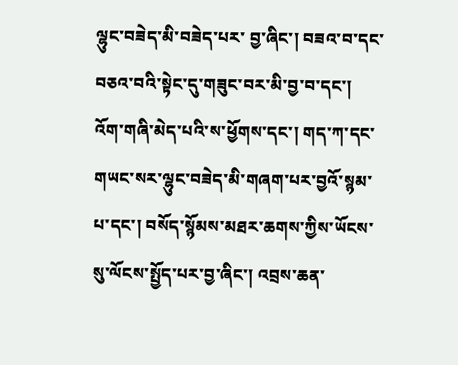ལྷུང་བཟེད་མི་བཟེད་པར་ བྱ་ཞིང་། བཟའ་བ་དང་བཅའ་བའི་སྟེང་དུ་གཟུང་བར་མི་བྱ་བ་དང་། འོག་གཞི་མེད་པའི་ས་ཕྱོགས་དང་། གད་ཀ་དང་གཡང་སར་ལྷུང་བཟེད་མི་གཞག་པར་བྱའོ་སྙམ་པ་དང་། བསོད་སྙོམས་མཐར་ཆགས་ཀྱིས་ཡོངས་སུ་ལོངས་སྤྱོད་པར་བྱ་ཞིང་། འབྲས་ཆན་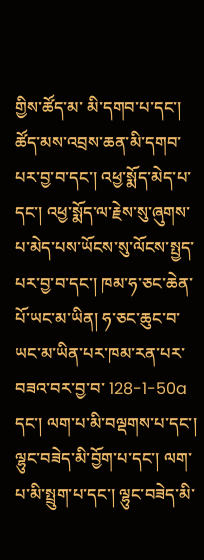གྱིས་ཚོད་མ་ མི་དགབ་པ་དང་། ཚོད་མས་འབྲས་ཆན་མི་དགབ་པར་བྱ་བ་དང་། འཕྱ་སྨོད་མེད་པ་དང་། འཕྱ་སྨོད་ལ་རྗེས་སུ་ཞུགས་པ་མེད་པས་ཡོངས་སུ་ལོངས་སྤྱད་པར་བྱ་བ་དང་། ཁམ་ཧ་ཅང་ཆེན་པོ་ཡང་མ་ཡིན། ཧ་ཅང་ཆུང་བ་ཡང་མ་ཡིན་པར་ཁམ་རན་པར་བཟའ་བར་བྱ་བ་ 128-1-50a དང་། ལག་པ་མི་བལྡགས་པ་དང་། ལྷུང་བཟེད་མི་བྱོག་པ་དང་། ལག་པ་མི་སྤྲུག་པ་དང་། ལྷུང་བཟེད་མི་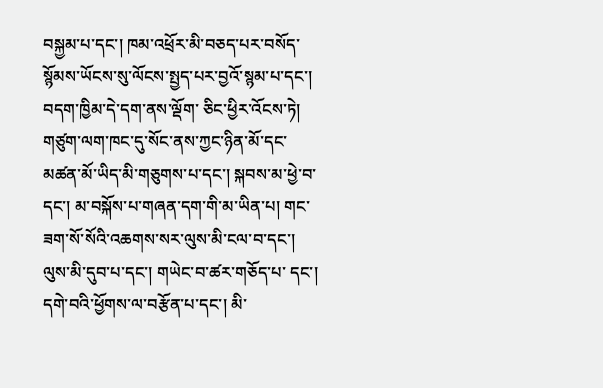བསྐྱམ་པ་དང་། ཁམ་འཕྲོར་མི་བཅད་པར་བསོད་སྙོམས་ཡོངས་སུ་ལོངས་སྤྱད་པར་བྱའོ་སྙམ་པ་དང་། བདག་ཁྱིམ་དེ་དག་ནས་ལྡོག་ ཅིང་ཕྱིར་འོངས་ཏེ། གཙུག་ལག་ཁང་དུ་སོང་ནས་ཀྱང་ཉིན་མོ་དང་མཚན་མོ་ཡིད་མི་གཅུགས་པ་དང་། སྐབས་མ་ཕྱེ་བ་དང་། མ་བསྐོས་པ་གཞན་དག་གི་མ་ཡིན་པ། གང་ཟག་སོ་སོའི་འཆགས་སར་ལུས་མི་ངལ་བ་དང་། ལུས་མི་དུབ་པ་དང་། གཡེང་བ་ཚར་གཅོད་པ་ དང་། དགེ་བའི་ཕྱོགས་ལ་བརྩོན་པ་དང་། མི་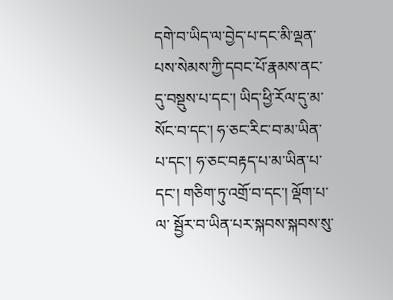དགེ་བ་ཡིད་ལ་བྱེད་པ་དང་མི་ལྡན་པས་སེམས་ཀྱི་དབང་པོ་རྣམས་ནང་དུ་བསྡུས་པ་དང་། ཡིད་ཕྱི་རོལ་དུ་མ་སོང་བ་དང་། ཧ་ཅང་རིང་བ་མ་ཡིན་པ་དང་། ཧ་ཅང་བརྟད་པ་མ་ཡིན་པ་དང་། གཅིག་ཏུ་འགྲོ་བ་དང་། ལྡོག་པ་ལ་ སྦྱོར་བ་ཡིན་པར་སྐབས་སྐབས་སུ་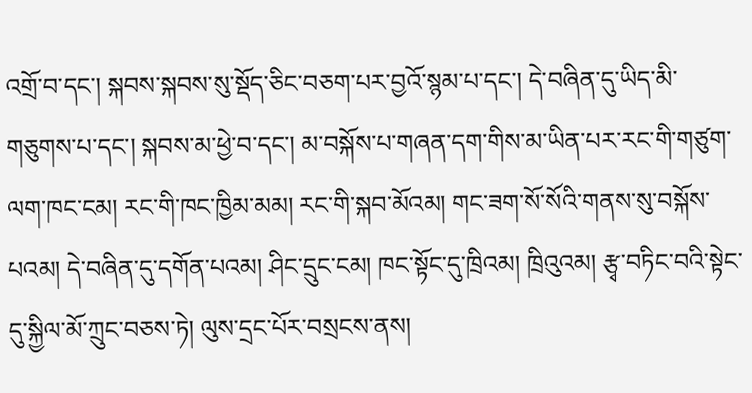འགྲོ་བ་དང་། སྐབས་སྐབས་སུ་སྡོད་ཅིང་བཅག་པར་བྱའོ་སྙམ་པ་དང་། དེ་བཞིན་དུ་ཡིད་མི་གཅུགས་པ་དང་། སྐབས་མ་ཕྱེ་བ་དང་། མ་བསྐོས་པ་གཞན་དག་གིས་མ་ཡིན་པར་རང་གི་གཙུག་ལག་ཁང་ངམ། རང་གི་ཁང་ཁྱིམ་མམ། རང་གི་སྐབ་མོའམ། གང་ཟག་སོ་སོའི་གནས་སུ་བསྐོས་པའམ། དེ་བཞིན་དུ་དགོན་པའམ། ཤིང་དྲུང་ངམ། ཁང་སྟོང་དུ་ཁྲིའམ། ཁྲིའུའམ། རྩྭ་བཏིང་བའི་སྟེང་དུ་སྐྱིལ་མོ་ཀྲུང་བཅས་ཏེ། ལུས་དྲང་པོར་བསྲངས་ནས།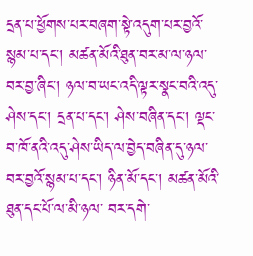དྲན་པ་ཕྱོགས་པར་བཞག་སྟེ་འདུག་པར་བྱའོ་ སྙམ་པ་དང་། མཚན་མོའི་ཐུན་བར་མ་ལ་ཉལ་བར་བྱ་ཞིང་། ཉལ་བ་ཡང་འདི་ལྟར་སྣང་བའི་འདུ་ཤེས་དང་། དྲན་པ་དང་། ཤེས་བཞིན་དང་། ལྡང་བ་ཁོ་ནའི་འདུ་ཤེས་ཡིད་ལ་བྱེད་བཞིན་དུ་ཉལ་བར་བྱའོ་སྙམ་པ་དང་། ཉིན་མོ་དང་། མཚན་མོའི་ཐུན་དང་པོ་ལ་མི་ཉལ་ བར་དགེ་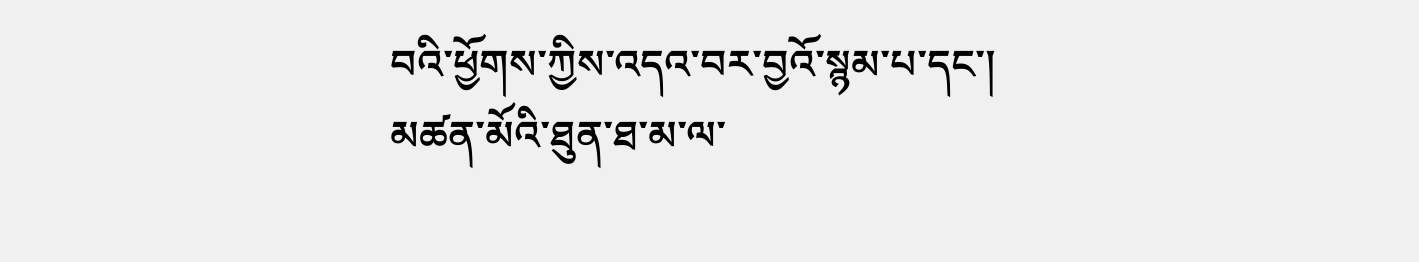བའི་ཕྱོགས་ཀྱིས་འདའ་བར་བྱའོ་སྙམ་པ་དང་། མཚན་མོའི་ཐུན་ཐ་མ་ལ་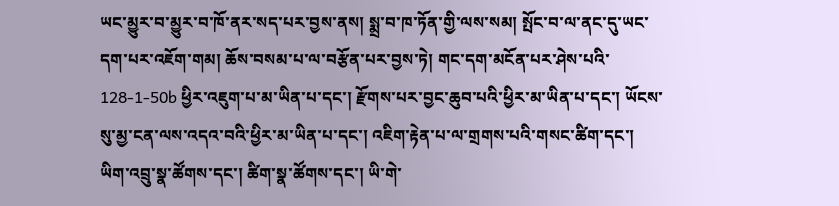ཡང་མྱུར་བ་མྱུར་བ་ཁོ་ནར་སད་པར་བྱས་ནས། སྨྲ་བ་ཁ་ཏོན་གྱི་ལས་སམ། སྤོང་བ་ལ་ནང་དུ་ཡང་དག་པར་འཇོག་གམ། ཆོས་བསམ་པ་ལ་བརྩོན་པར་བྱས་ཏེ། གང་དག་མངོན་པར་ཤེས་པའི་ 128-1-50b ཕྱིར་འཇུག་པ་མ་ཡིན་པ་དང་། རྫོགས་པར་བྱང་ཆུབ་པའི་ཕྱིར་མ་ཡིན་པ་དང་། ཡོངས་སུ་མྱ་ངན་ལས་འདའ་བའི་ཕྱིར་མ་ཡིན་པ་དང་། འཇིག་རྟེན་པ་ལ་གྲགས་པའི་གསང་ཚིག་དང་། ཡིག་འབྲུ་སྣ་ཚོགས་དང་། ཚིག་སྣ་ཚོགས་དང་། ཡི་གེ་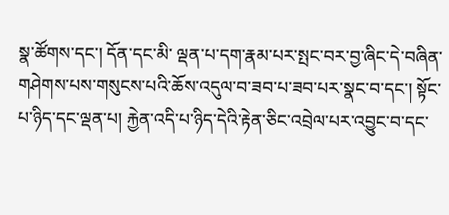སྣ་ཚོགས་དང་། དོན་དང་མི་ ལྡན་པ་དག་རྣམ་པར་སྤང་བར་བྱ་ཞིང་དེ་བཞིན་གཤེགས་པས་གསུངས་པའི་ཆོས་འདུལ་བ་ཟབ་པ་ཟབ་པར་སྣང་བ་དང་། སྟོང་པ་ཉིད་དང་ལྡན་པ། རྐྱེན་འདི་པ་ཉིད་དེའི་རྟེན་ཅིང་འབྲེལ་པར་འབྱུང་བ་དང་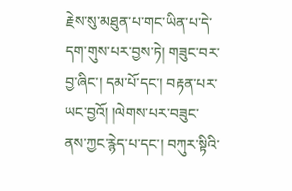རྗེས་སུ་མཐུན་པ་གང་ཡིན་པ་དེ་དག་གུས་པར་བྱས་ཏེ། གཟུང་བར་བྱ་ཞིང་། དམ་པོ་དང་། བརྟན་པར་ཡང་བྱའོ། །ལེགས་པར་བཟུང་ནས་ཀྱང་རྙེད་པ་དང་། བཀུར་སྟིའི་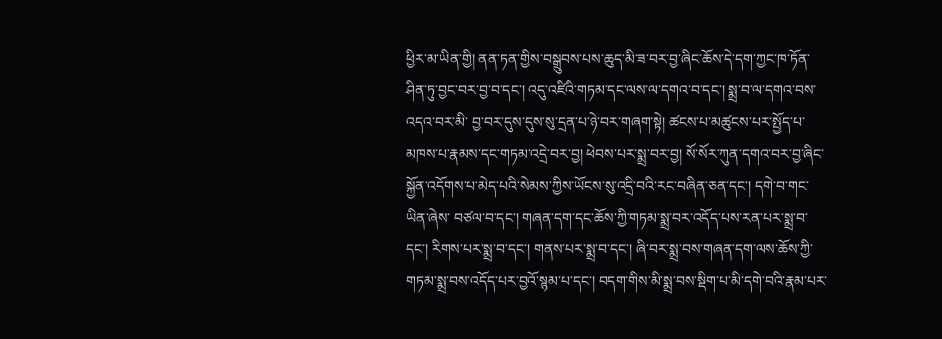ཕྱིར་མ་ཡིན་གྱི། ནན་ཏན་གྱིས་བསྒྲུབས་པས་ཆུད་མི་ཟ་བར་བྱ་ཞིང་ཆོས་དེ་དག་ཀྱང་ཁ་ཏོན་ཤིན་ཏུ་བྱང་བར་བྱ་བ་དང་། འདུ་འཛིའི་གཏམ་དང་ལས་ལ་དགའ་བ་དང་། སྨྲ་བ་ལ་དགའ་བས་འདའ་བར་མི་ བྱ་བར་དུས་དུས་སུ་དྲན་པ་ཉེ་བར་གཞག་སྟེ། ཚངས་པ་མཚུངས་པར་སྤྱོད་པ་མཁས་པ་རྣམས་དང་གཏམ་འདྲེ་བར་བྱ། ཕེབས་པར་སྨྲ་བར་བྱ། སོ་སོར་ཀུན་དགའ་བར་བྱ་ཞིང་སྐྱོན་འདོགས་པ་མེད་པའི་སེམས་ཀྱིས་ཡོངས་སུ་འདྲི་བའི་རང་བཞིན་ཅན་དང་། དགེ་བ་གང་ཡིན་ཞེས་ བཙལ་བ་དང་། གཞན་དག་དང་ཆོས་ཀྱི་གཏམ་སྨྲ་བར་འདོད་པས་རན་པར་སྨྲ་བ་དང་། རིགས་པར་སྨྲ་བ་དང་། གནས་པར་སྨྲ་བ་དང་། ཞི་བར་སྨྲ་བས་གཞན་དག་ལས་ཆོས་ཀྱི་གཏམ་སྨྲ་བས་འདོད་པར་བྱའོ་སྙམ་པ་དང་། བདག་གིས་མི་སྨྲ་བས་སྡིག་པ་མི་དགེ་བའི་རྣམ་པར་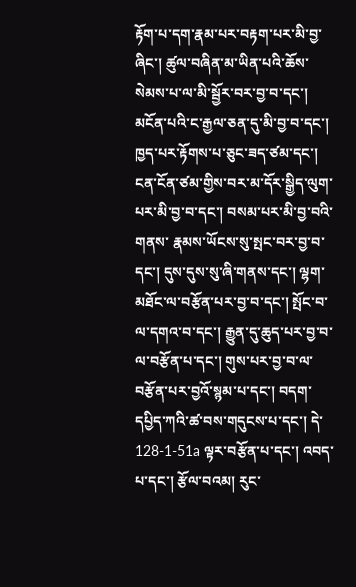རྟོག་པ་དག་རྣམ་པར་བརྟག་པར་མི་བྱ་ཞིང་། ཚུལ་བཞིན་མ་ཡིན་པའི་ཆོས་སེམས་པ་ལ་མི་སྦྱོར་བར་བྱ་བ་དང་། མངོན་པའི་ང་རྒྱལ་ཅན་དུ་མི་བྱ་བ་དང་། ཁྱད་པར་རྟོགས་པ་ཅུང་ཟད་ཙམ་དང་། ངན་ངོན་ཙམ་གྱིས་བར་མ་དོར་སྒྱིད་ལུག་པར་མི་བྱ་བ་དང་། བསམ་པར་མི་བྱ་བའི་གནས་ རྣམས་ཡོངས་སུ་སྤང་བར་བྱ་བ་དང་། དུས་དུས་སུ་ཞི་གནས་དང་། ལྷག་མཐོང་ལ་བརྩོན་པར་བྱ་བ་དང་། སྤོང་བ་ལ་དགའ་བ་དང་། རྒྱུན་དུ་ཆུད་པར་བྱ་བ་ལ་བརྩོན་པ་དང་། གུས་པར་བྱ་བ་ལ་བརྩོན་པར་བྱའོ་སྙམ་པ་དང་། བདག་དཔྱིད་ཀའི་ཚ་བས་གདུངས་པ་དང་། དེ་ 128-1-51a ལྟར་བརྩོན་པ་དང་། འབད་པ་དང་། རྩོལ་བའམ། རུང་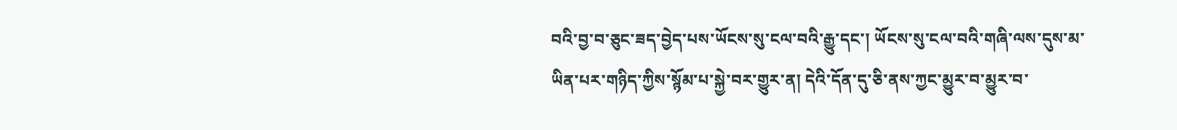བའི་བྱ་བ་ཅུང་ཟད་བྱེད་པས་ཡོངས་སུ་ངལ་བའི་རྒྱུ་དང་། ཡོངས་སུ་ངལ་བའི་གཞི་ལས་དུས་མ་ཡིན་པར་གཉིད་ཀྱིས་སྙོམ་པ་སྐྱེ་བར་གྱུར་ན། དེའི་དོན་དུ་ཅི་ནས་ཀྱང་མྱུར་བ་མྱུར་བ་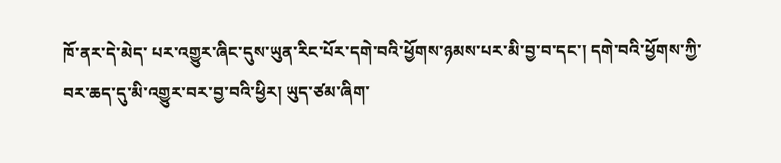ཁོ་ནར་དེ་མེད་ པར་འགྱུར་ཞིང་དུས་ཡུན་རིང་པོར་དགེ་བའི་ཕྱོགས་ཉམས་པར་མི་བྱ་བ་དང་། དགེ་བའི་ཕྱོགས་ཀྱི་བར་ཆད་དུ་མི་འགྱུར་བར་བྱ་བའི་ཕྱིར། ཡུད་ཙམ་ཞིག་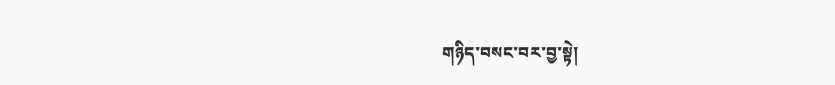གཉིད་བསང་བར་བྱ་སྟེ།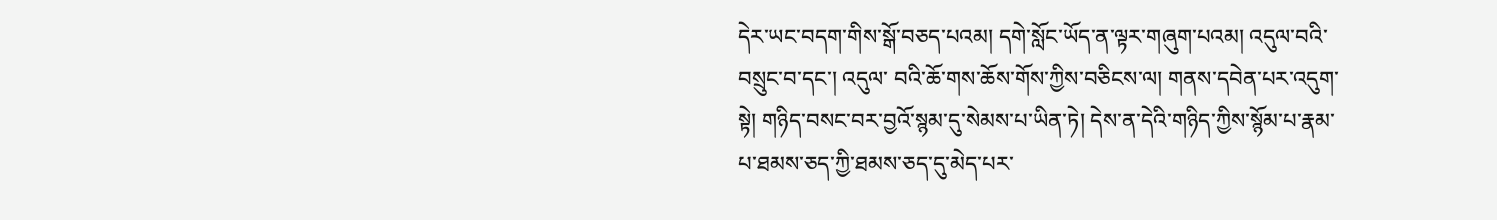དེར་ཡང་བདག་གིས་སྒོ་བཅད་པའམ། དགེ་སློང་ཡོད་ན་ལྟར་གཞུག་པའམ། འདུལ་བའི་བསྲུང་བ་དང་། འདུལ་ བའི་ཆོ་གས་ཆོས་གོས་ཀྱིས་བཅིངས་ལ། གནས་དབེན་པར་འདུག་སྟེ། གཉིད་བསང་བར་བྱའོ་སྙམ་དུ་སེམས་པ་ཡིན་ཏེ། དེས་ན་དེའི་གཉིད་ཀྱིས་སྙོམ་པ་རྣམ་པ་ཐམས་ཅད་ཀྱི་ཐམས་ཅད་དུ་མེད་པར་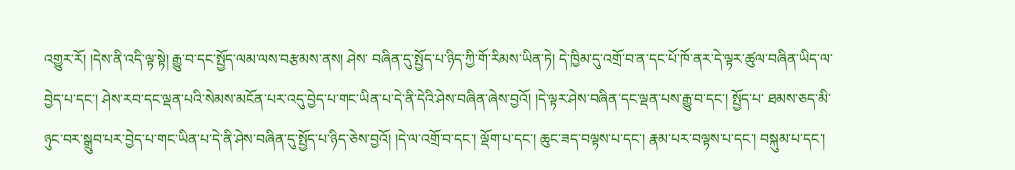འགྱུར་རོ། །དེས་ནི་འདི་ལྟ་སྟེ། རྒྱུ་བ་དང་སྤྱོད་ལམ་ལས་བརྩམས་ནས། ཤེས་ བཞིན་དུ་སྤྱོད་པ་ཉིད་ཀྱི་གོ་རིམས་ཡིན་ཏེ། དེ་ཁྱིམ་དུ་འགྲོ་བ་ན་དང་པོ་ཁོ་ནར་དེ་ལྟར་ཚུལ་བཞིན་ཡིད་ལ་བྱེད་པ་དང་། ཤེས་རབ་དང་ལྡན་པའི་སེམས་མངོན་པར་འདུ་བྱེད་པ་གང་ཡིན་པ་དེ་ནི་དེའི་ཤེས་བཞིན་ཞེས་བྱའོ། །དེ་ལྟར་ཤེས་བཞིན་དང་ལྡན་པས་རྒྱུ་བ་དང་། སྤྱོད་པ་ ཐམས་ཅད་མི་ཉུང་བར་སྒྲུབ་པར་བྱེད་པ་གང་ཡིན་པ་དེ་ནི་ཤེས་བཞིན་དུ་སྤྱོད་པ་ཉིད་ཅེས་བྱའོ། །དེ་ལ་འགྲོ་བ་དང་། ལྡོག་པ་དང་། ཆུང་ཟད་བལྟས་པ་དང་། རྣམ་པར་བལྟས་པ་དང་། བསྐུམ་པ་དང་།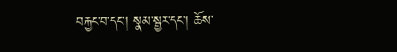བརྐྱང་བ་དང་། སྣམ་སྦྱར་དང་། ཆོས་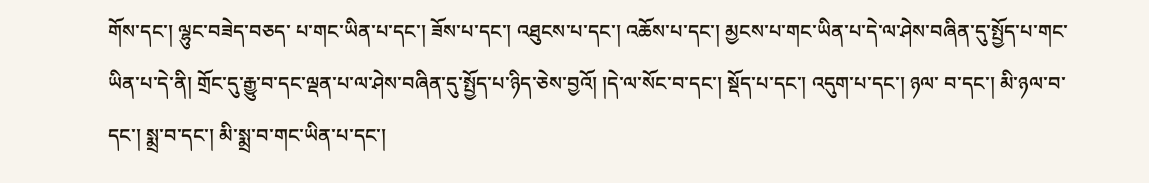གོས་དང་། ལྷུང་བཟེད་བཅད་ པ་གང་ཡིན་པ་དང་། ཟོས་པ་དང་། འཐུངས་པ་དང་། འཆོས་པ་དང་། མྱངས་པ་གང་ཡིན་པ་དེ་ལ་ཤེས་བཞིན་དུ་སྤྱོད་པ་གང་ཡིན་པ་དེ་ནི། གྲོང་དུ་རྒྱུ་བ་དང་ལྡན་པ་ལ་ཤེས་བཞིན་དུ་སྤྱོད་པ་ཉིད་ཅེས་བྱའོ། །དེ་ལ་སོང་བ་དང་། སྡོད་པ་དང་། འདུག་པ་དང་། ཉལ་ བ་དང་། མི་ཉལ་བ་དང་། སྨྲ་བ་དང་། མི་སྨྲ་བ་གང་ཡིན་པ་དང་།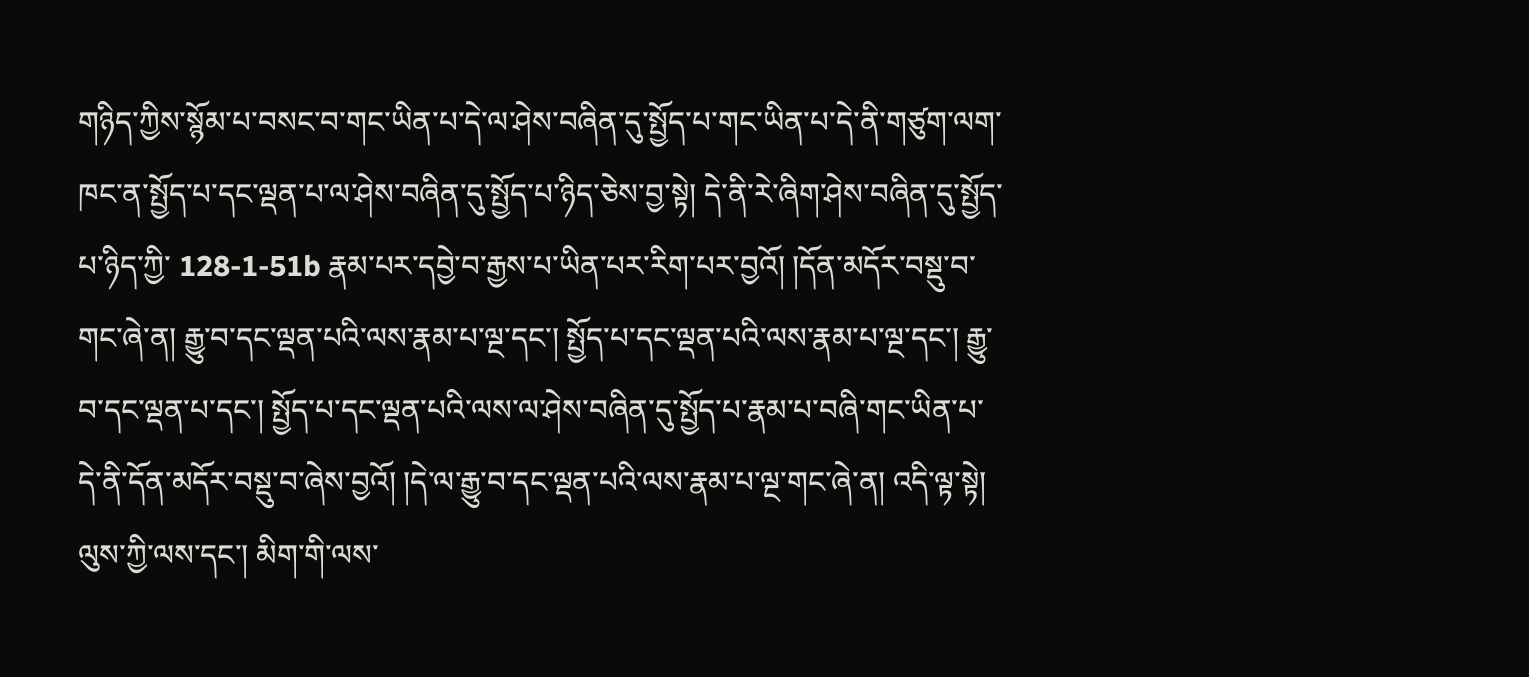གཉིད་ཀྱིས་སྙོམ་པ་བསང་བ་གང་ཡིན་པ་དེ་ལ་ཤེས་བཞིན་དུ་སྤྱོད་པ་གང་ཡིན་པ་དེ་ནི་གཙུག་ལག་ཁང་ན་སྤྱོད་པ་དང་ལྡན་པ་ལ་ཤེས་བཞིན་དུ་སྤྱོད་པ་ཉིད་ཅེས་བྱ་སྟེ། དེ་ནི་རེ་ཞིག་ཤེས་བཞིན་དུ་སྤྱོད་པ་ཉིད་ཀྱི་ 128-1-51b རྣམ་པར་དབྱེ་བ་རྒྱས་པ་ཡིན་པར་རིག་པར་བྱའོ། །དོན་མདོར་བསྡུ་བ་གང་ཞེ་ན། རྒྱུ་བ་དང་ལྡན་པའི་ལས་རྣམ་པ་ལྔ་དང་། སྤྱོད་པ་དང་ལྡན་པའི་ལས་རྣམ་པ་ལྔ་དང་། རྒྱུ་བ་དང་ལྡན་པ་དང་། སྤྱོད་པ་དང་ལྡན་པའི་ལས་ལ་ཤེས་བཞིན་དུ་སྤྱོད་པ་རྣམ་པ་བཞི་གང་ཡིན་པ་ དེ་ནི་དོན་མདོར་བསྡུ་བ་ཞེས་བྱའོ། །དེ་ལ་རྒྱུ་བ་དང་ལྡན་པའི་ལས་རྣམ་པ་ལྔ་གང་ཞེ་ན། འདི་ལྟ་སྟེ། ལུས་ཀྱི་ལས་དང་། མིག་གི་ལས་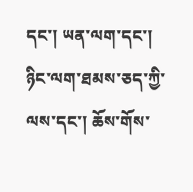དང་། ཡན་ལག་དང་། ཉིང་ལག་ཐམས་ཅད་ཀྱི་ལས་དང་། ཆོས་གོས་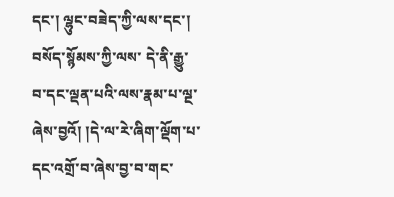དང་། ལྷུང་བཟེད་ཀྱི་ལས་དང་། བསོད་སྙོམས་ཀྱི་ལས་ དེ་ནི་རྒྱུ་བ་དང་ལྡན་པའི་ལས་རྣམ་པ་ལྔ་ཞེས་བྱའོ། །དེ་ལ་རེ་ཞིག་ལྡོག་པ་དང་འགྲོ་བ་ཞེས་བྱ་བ་གང་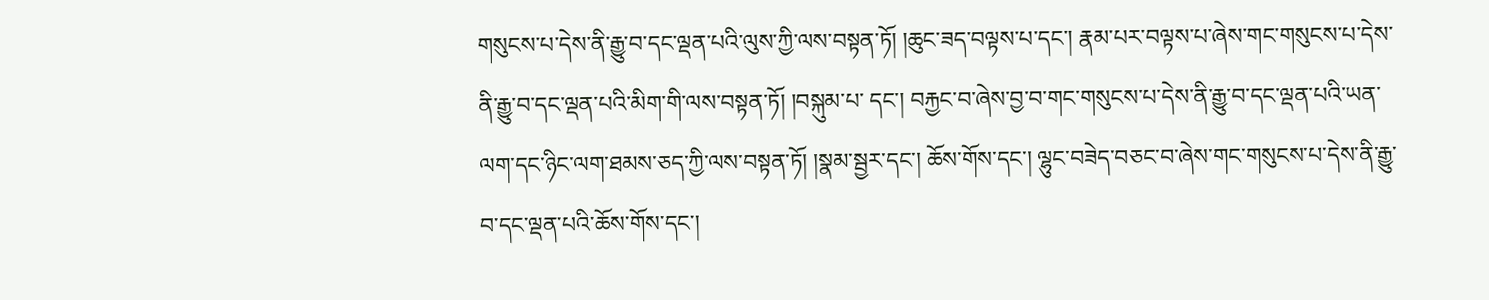གསུངས་པ་དེས་ནི་རྒྱུ་བ་དང་ལྡན་པའི་ལུས་ཀྱི་ལས་བསྟན་ཏོ། །ཆུང་ཟད་བལྟས་པ་དང་། རྣམ་པར་བལྟས་པ་ཞེས་གང་གསུངས་པ་དེས་ནི་རྒྱུ་བ་དང་ལྡན་པའི་མིག་གི་ལས་བསྟན་ཏོ། །བསྐུམ་པ་ དང་། བརྐྱང་བ་ཞེས་བྱ་བ་གང་གསུངས་པ་དེས་ནི་རྒྱུ་བ་དང་ལྡན་པའི་ཡན་ལག་དང་ཉིང་ལག་ཐམས་ཅད་ཀྱི་ལས་བསྟན་ཏོ། །སྣམ་སྦྱར་དང་། ཆོས་གོས་དང་། ལྷུང་བཟེད་བཅང་བ་ཞེས་གང་གསུངས་པ་དེས་ནི་རྒྱུ་བ་དང་ལྡན་པའི་ཆོས་གོས་དང་།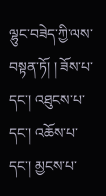ལྷུང་བཟེད་ཀྱི་ལས་བསྟན་ཏོ། ། ཟོས་པ་དང་། འཐུངས་པ་དང་། འཆོས་པ་དང་། མྱངས་པ་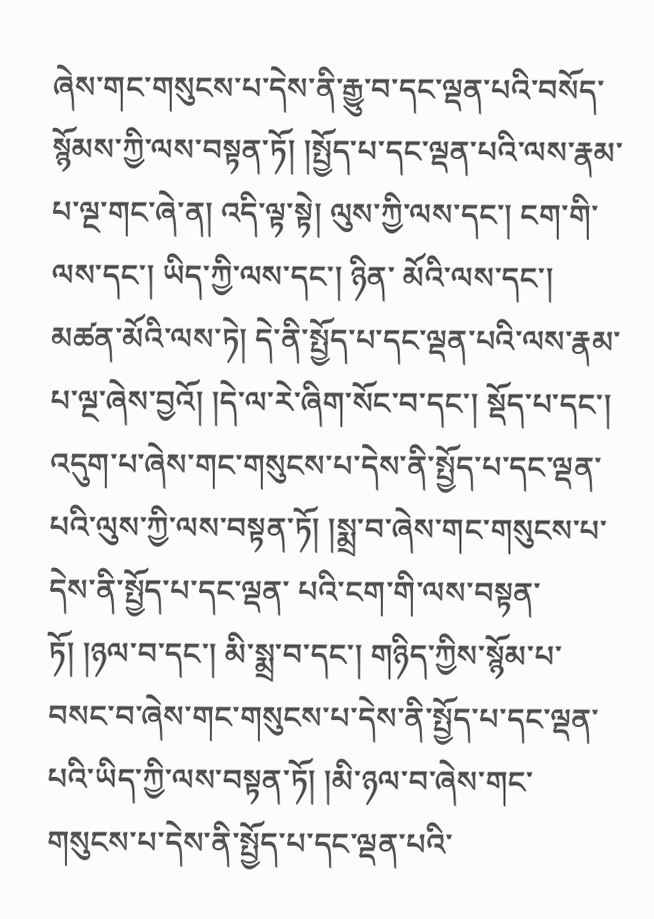ཞེས་གང་གསུངས་པ་དེས་ནི་རྒྱུ་བ་དང་ལྡན་པའི་བསོད་སྙོམས་ཀྱི་ལས་བསྟན་ཏོ། །སྤྱོད་པ་དང་ལྡན་པའི་ལས་རྣམ་པ་ལྔ་གང་ཞེ་ན། འདི་ལྟ་སྟེ། ལུས་ཀྱི་ལས་དང་། ངག་གི་ལས་དང་། ཡིད་ཀྱི་ལས་དང་། ཉིན་ མོའི་ལས་དང་། མཚན་མོའི་ལས་ཏེ། དེ་ནི་སྤྱོད་པ་དང་ལྡན་པའི་ལས་རྣམ་པ་ལྔ་ཞེས་བྱའོ། །དེ་ལ་རེ་ཞིག་སོང་བ་དང་། སྡོད་པ་དང་། འདུག་པ་ཞེས་གང་གསུངས་པ་དེས་ནི་སྤྱོད་པ་དང་ལྡན་པའི་ལུས་ཀྱི་ལས་བསྟན་ཏོ། །སྨྲ་བ་ཞེས་གང་གསུངས་པ་དེས་ནི་སྤྱོད་པ་དང་ལྡན་ པའི་ངག་གི་ལས་བསྟན་ཏོ། །ཉལ་བ་དང་། མི་སྨྲ་བ་དང་། གཉིད་ཀྱིས་སྙོམ་པ་བསང་བ་ཞེས་གང་གསུངས་པ་དེས་ནི་སྤྱོད་པ་དང་ལྡན་པའི་ཡིད་ཀྱི་ལས་བསྟན་ཏོ། །མི་ཉལ་བ་ཞེས་གང་གསུངས་པ་དེས་ནི་སྤྱོད་པ་དང་ལྡན་པའི་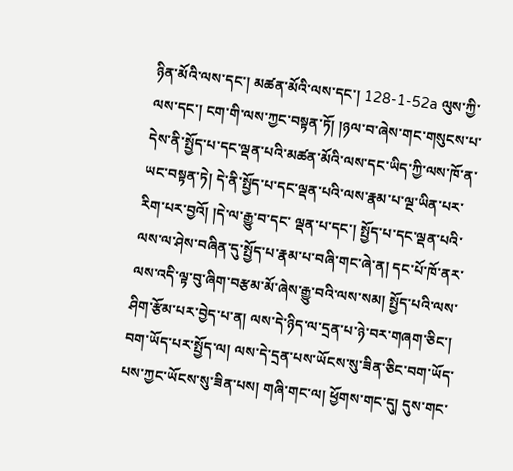ཉིན་མོའི་ལས་དང་། མཚན་མོའི་ལས་དང་། 128-1-52a ལུས་ཀྱི་ལས་དང་། ངག་གི་ལས་ཀྱང་བསྟན་ཏོ། །ཉལ་བ་ཞེས་གང་གསུངས་པ་དེས་ནི་སྤྱོད་པ་དང་ལྡན་པའི་མཚན་མོའི་ལས་དང་ཡིད་ཀྱི་ལས་ཁོ་ན་ཡང་བསྟན་ཏེ། དེ་ནི་སྤྱོད་པ་དང་ལྡན་པའི་ལས་རྣམ་པ་ལྔ་ཡིན་པར་རིག་པར་བྱའོ། །དེ་ལ་རྒྱུ་བ་དང་ ལྡན་པ་དང་། སྤྱོད་པ་དང་ལྡན་པའི་ལས་ལ་ཤེས་བཞིན་དུ་སྤྱོད་པ་རྣམ་པ་བཞི་གང་ཞེ་ན། དང་པོ་ཁོ་ནར་ལས་འདི་ལྟ་བུ་ཞིག་བརྩམ་མོ་ཞེས་རྒྱུ་བའི་ལས་སམ། སྤྱོད་པའི་ལས་ཤིག་རྩོམ་པར་བྱེད་པ་ན། ལས་དེ་ཉིད་ལ་དྲན་པ་ཉེ་བར་གཞག་ཅིང་། བག་ཡོད་པར་སྤྱོད་ལ། ལས་དེ་དྲན་པས་ཡོངས་སུ་ཟིན་ཅིང་བག་ཡོད་པས་ཀྱང་ཡོངས་སུ་ཟིན་པས། གཞི་གང་ལ། ཕྱོགས་གང་དུ། དུས་གང་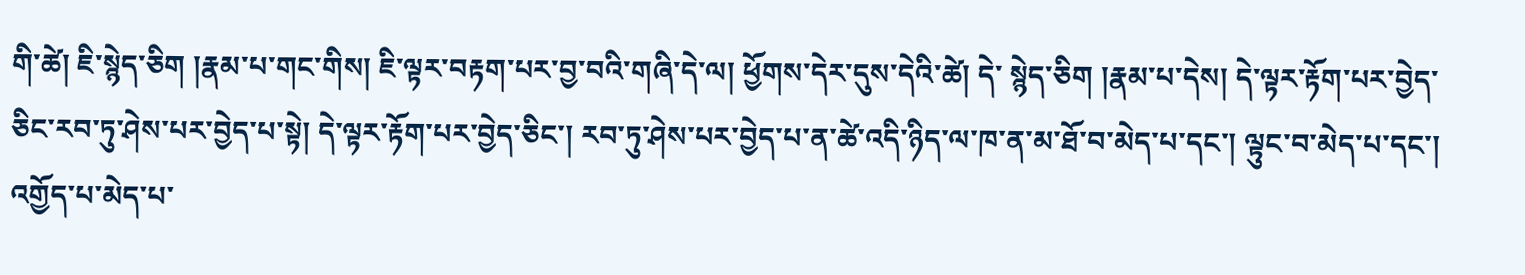གི་ཚེ། ཇི་སྙེད་ཅིག །རྣམ་པ་གང་གིས། ཇི་ལྟར་བརྟག་པར་བྱ་བའི་གཞི་དེ་ལ། ཕྱོགས་དེར་དུས་དེའི་ཚེ། དེ་ སྙེད་ཅིག །རྣམ་པ་དེས། དེ་ལྟར་རྟོག་པར་བྱེད་ཅིང་རབ་ཏུ་ཤེས་པར་བྱེད་པ་སྟེ། དེ་ལྟར་རྟོག་པར་བྱེད་ཅིང་། རབ་ཏུ་ཤེས་པར་བྱེད་པ་ན་ཚེ་འདི་ཉིད་ལ་ཁ་ན་མ་ཐོ་བ་མེད་པ་དང་། ལྟུང་བ་མེད་པ་དང་། འགྱོད་པ་མེད་པ་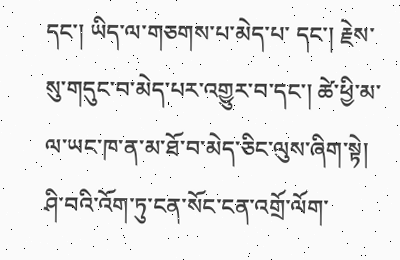དང་། ཡིད་ལ་གཅགས་པ་མེད་པ་ དང་། རྗེས་སུ་གདུང་བ་མེད་པར་འགྱུར་བ་དང་། ཚེ་ཕྱི་མ་ལ་ཡང་ཁ་ན་མ་ཐོ་བ་མེད་ཅིང་ལུས་ཞིག་སྟེ། ཤི་བའི་འོག་ཏུ་ངན་སོང་ངན་འགྲོ་ལོག་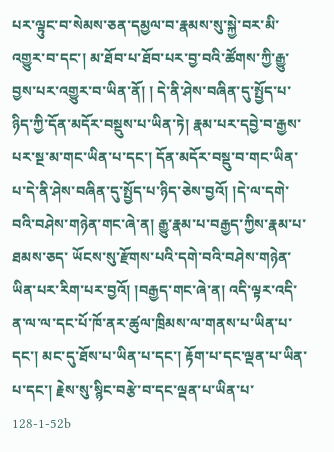པར་ལྟུང་བ་སེམས་ཅན་དམྱལ་བ་རྣམས་སུ་སྐྱེ་བར་མི་འགྱུར་བ་དང་། མ་ཐོབ་པ་ཐོབ་པར་བྱ་བའི་ཚོགས་ཀྱི་རྒྱུ་བྱས་པར་འགྱུར་བ་ཡིན་ནོ། ། དེ་ནི་ཤེས་བཞིན་དུ་སྤྱོད་པ་ཉིད་ཀྱི་དོན་མདོར་བསྡུས་པ་ཡིན་ཏེ། རྣམ་པར་དབྱེ་བ་རྒྱས་པར་སྔ་མ་གང་ཡིན་པ་དང་། དོན་མདོར་བསྡུ་བ་གང་ཡིན་པ་དེ་ནི་ཤེས་བཞིན་དུ་སྤྱོད་པ་ཉིད་ཅེས་བྱའོ། །དེ་ལ་དགེ་བའི་བཤེས་གཉེན་གང་ཞེ་ན། རྒྱུ་རྣམ་པ་བརྒྱད་ཀྱིས་རྣམ་པ་ཐམས་ཅད་ ཡོངས་སུ་རྫོགས་པའི་དགེ་བའི་བཤེས་གཉེན་ཡིན་པར་རིག་པར་བྱའོ། །བརྒྱད་གང་ཞེ་ན། འདི་ལྟར་འདི་ན་ལ་ལ་དང་པོ་ཁོ་ནར་ཚུལ་ཁྲིམས་ལ་གནས་པ་ཡིན་པ་དང་། མང་དུ་ཐོས་པ་ཡིན་པ་དང་། རྟོག་པ་དང་ལྡན་པ་ཡིན་པ་དང་། རྗེས་སུ་སྙིང་བརྩེ་བ་དང་ལྡན་པ་ཡིན་པ་ 128-1-52b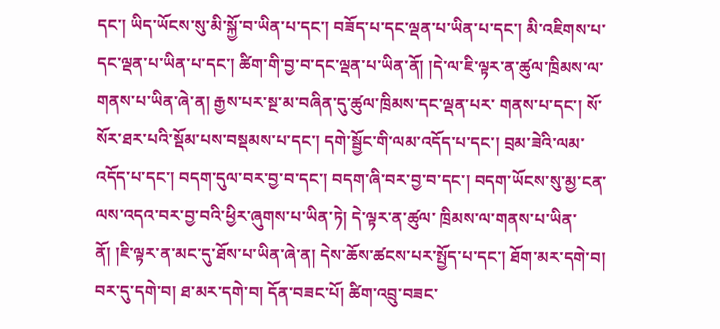དང་། ཡིད་ཡོངས་སུ་མི་སྐྱོ་བ་ཡིན་པ་དང་། བཟོད་པ་དང་ལྡན་པ་ཡིན་པ་དང་། མི་འཇིགས་པ་དང་ལྡན་པ་ཡིན་པ་དང་། ཚིག་གི་བྱ་བ་དང་ལྡན་པ་ཡིན་ནོ། །དེ་ལ་ཇི་ལྟར་ན་ཚུལ་ཁྲིམས་ལ་གནས་པ་ཡིན་ཞེ་ན། རྒྱས་པར་སྔ་མ་བཞིན་དུ་ཚུལ་ཁྲིམས་དང་ལྡན་པར་ གནས་པ་དང་། སོ་སོར་ཐར་པའི་སྡོམ་པས་བསྡམས་པ་དང་། དགེ་སྦྱོང་གི་ལམ་འདོད་པ་དང་། བྲམ་ཟེའི་ལམ་འདོད་པ་དང་། བདག་དུལ་བར་བྱ་བ་དང་། བདག་ཞི་བར་བྱ་བ་དང་། བདག་ཡོངས་སུ་མྱ་ངན་ལས་འདའ་བར་བྱ་བའི་ཕྱིར་ཞུགས་པ་ཡིན་ཏེ། དེ་ལྟར་ན་ཚུལ་ ཁྲིམས་ལ་གནས་པ་ཡིན་ནོ། །ཇི་ལྟར་ན་མང་དུ་ཐོས་པ་ཡིན་ཞེ་ན། དེས་ཆོས་ཚངས་པར་སྤྱོད་པ་དང་། ཐོག་མར་དགེ་བ། བར་དུ་དགེ་བ། ཐ་མར་དགེ་བ། དོན་བཟང་པོ། ཚིག་འབྲུ་བཟང་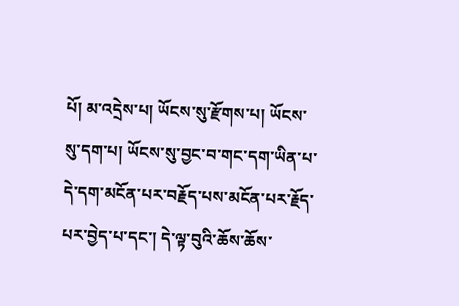པོ། མ་འདྲེས་པ། ཡོངས་སུ་རྫོགས་པ། ཡོངས་སུ་དག་པ། ཡོངས་སུ་བྱང་བ་གང་དག་ཡིན་པ་དེ་དག་མངོན་པར་བརྗོད་པས་མངོན་པར་རྗོད་པར་བྱེད་པ་དང་། དེ་ལྟ་བུའི་ཆོས་ཆོས་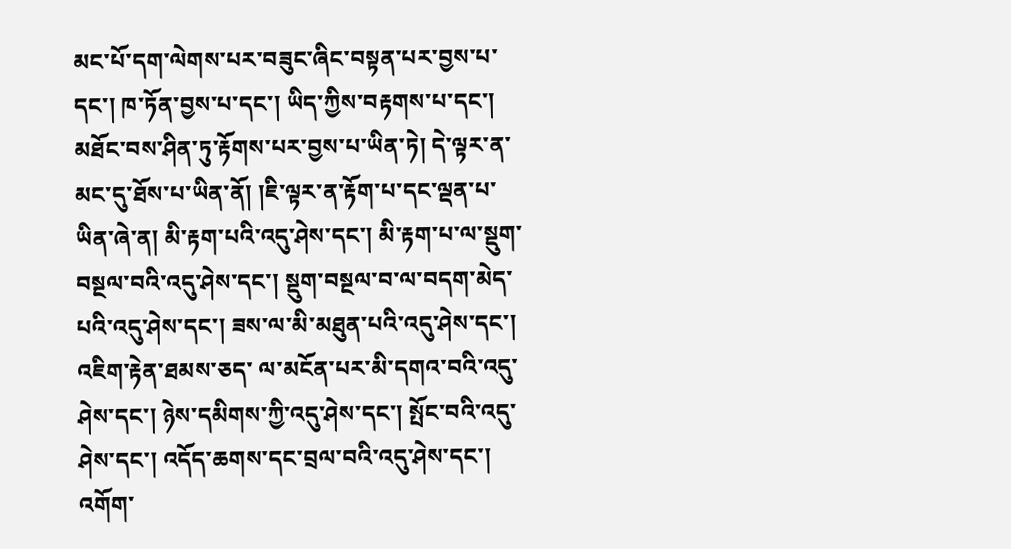མང་པོ་དག་ལེགས་པར་བཟུང་ཞིང་བསྟན་པར་བྱས་པ་དང་། ཁ་ཏོན་བྱས་པ་དང་། ཡིད་ཀྱིས་བརྟགས་པ་དང་། མཐོང་བས་ཤིན་ཏུ་རྟོགས་པར་བྱས་པ་ཡིན་ཏེ། དེ་ལྟར་ན་མང་དུ་ཐོས་པ་ཡིན་ནོ། །ཇི་ལྟར་ན་རྟོག་པ་དང་ལྡན་པ་ཡིན་ཞེ་ན། མི་རྟག་པའི་འདུ་ཤེས་དང་། མི་རྟག་པ་ལ་སྡུག་བསྔལ་བའི་འདུ་ཤེས་དང་། སྡུག་བསྔལ་བ་ལ་བདག་མེད་པའི་འདུ་ཤེས་དང་། ཟས་ལ་མི་མཐུན་པའི་འདུ་ཤེས་དང་། འཇིག་རྟེན་ཐམས་ཅད་ ལ་མངོན་པར་མི་དགའ་བའི་འདུ་ཤེས་དང་། ཉེས་དམིགས་ཀྱི་འདུ་ཤེས་དང་། སྤོང་བའི་འདུ་ཤེས་དང་། འདོད་ཆགས་དང་བྲལ་བའི་འདུ་ཤེས་དང་། འགོག་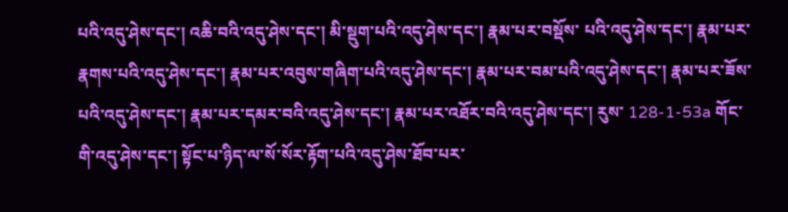པའི་འདུ་ཤེས་དང་། འཆི་བའི་འདུ་ཤེས་དང་། མི་སྡུག་པའི་འདུ་ཤེས་དང་། རྣམ་པར་བསྡོས་ པའི་འདུ་ཤེས་དང་། རྣམ་པར་རྣགས་པའི་འདུ་ཤེས་དང་། རྣམ་པར་འབུས་གཞིག་པའི་འདུ་ཤེས་དང་། རྣམ་པར་བམ་པའི་འདུ་ཤེས་དང་། རྣམ་པར་ཟོས་པའི་འདུ་ཤེས་དང་། རྣམ་པར་དམར་བའི་འདུ་ཤེས་དང་། རྣམ་པར་འཐོར་བའི་འདུ་ཤེས་དང་། རུས་ 128-1-53a གོང་གི་འདུ་ཤེས་དང་། སྟོང་པ་ཉིད་ལ་སོ་སོར་རྟོག་པའི་འདུ་ཤེས་ཐོབ་པར་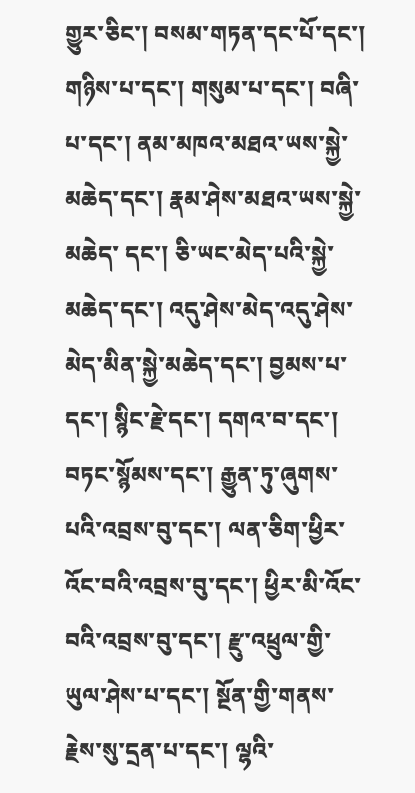གྱུར་ཅིང་། བསམ་གཏན་དང་པོ་དང་། གཉིས་པ་དང་། གསུམ་པ་དང་། བཞི་པ་དང་། ནམ་མཁའ་མཐའ་ཡས་སྐྱེ་མཆེད་དང་། རྣམ་ཤེས་མཐའ་ཡས་སྐྱེ་མཆེད་ དང་། ཅི་ཡང་མེད་པའི་སྐྱེ་མཆེད་དང་། འདུ་ཤེས་མེད་འདུ་ཤེས་མེད་མིན་སྐྱེ་མཆེད་དང་། བྱམས་པ་དང་། སྙིང་རྗེ་དང་། དགའ་བ་དང་། བཏང་སྙོམས་དང་། རྒྱུན་ཏུ་ཞུགས་པའི་འབྲས་བུ་དང་། ལན་ཅིག་ཕྱིར་འོང་བའི་འབྲས་བུ་དང་། ཕྱིར་མི་འོང་བའི་འབྲས་བུ་དང་། རྫུ་འཕྲུལ་གྱི་ཡུལ་ཤེས་པ་དང་། སྔོན་གྱི་གནས་རྗེས་སུ་དྲན་པ་དང་། ལྷའི་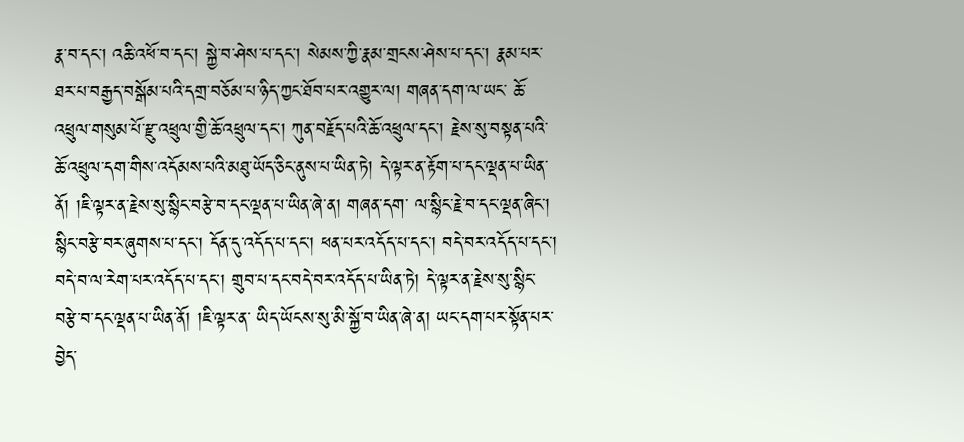རྣ་བ་དང་། འཆི་འཕོ་བ་དང་། སྐྱེ་བ་ཤེས་པ་དང་། སེམས་ཀྱི་རྣམ་གྲངས་ཤེས་པ་དང་། རྣམ་པར་ཐར་པ་བརྒྱད་བསྒོམ་པའི་དགྲ་བཅོམ་པ་ཉིད་ཀྱང་ཐོབ་པར་འགྱུར་ལ། གཞན་དག་ལ་ཡང་ ཆོ་འཕྲུལ་གསུམ་པོ་རྫུ་འཕྲུལ་གྱི་ཆོ་འཕྲུལ་དང་། ཀུན་བརྗོད་པའི་ཆོ་འཕྲུལ་དང་། རྗེས་སུ་བསྟན་པའི་ཆོ་འཕྲུལ་དག་གིས་འདོམས་པའི་མཐུ་ཡོད་ཅིང་ནུས་པ་ཡིན་ཏེ། དེ་ལྟར་ན་རྟོག་པ་དང་ལྡན་པ་ཡིན་ནོ། །ཇི་ལྟར་ན་རྗེས་སུ་སྙིང་བརྩེ་བ་དང་ལྡན་པ་ཡིན་ཞེ་ན། གཞན་དག་ ལ་སྙིང་རྗེ་བ་དང་ལྡན་ཞིང་། སྙིང་བརྩེ་བར་ཞུགས་པ་དང་། དོན་དུ་འདོད་པ་དང་། ཕན་པར་འདོད་པ་དང་། བདེ་བར་འདོད་པ་དང་། བདེ་བ་ལ་རེག་པར་འདོད་པ་དང་། གྲུབ་པ་དང་བདེ་བར་འདོད་པ་ཡིན་ཏེ། དེ་ལྟར་ན་རྗེས་སུ་སྙིང་བརྩེ་བ་དང་ལྡན་པ་ཡིན་ནོ། །ཇི་ལྟར་ན་ ཡིད་ཡོངས་སུ་མི་སྐྱོ་བ་ཡིན་ཞེ་ན། ཡང་དག་པར་སྟོན་པར་བྱེད་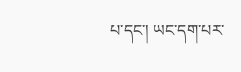པ་དང་། ཡང་དག་པར་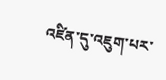འཛིན་དུ་འཇུག་པར་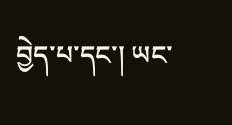བྱེད་པ་དང་། ཡང་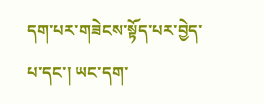དག་པར་གཟེངས་སྟོད་པར་བྱེད་པ་དང་། ཡང་དག་